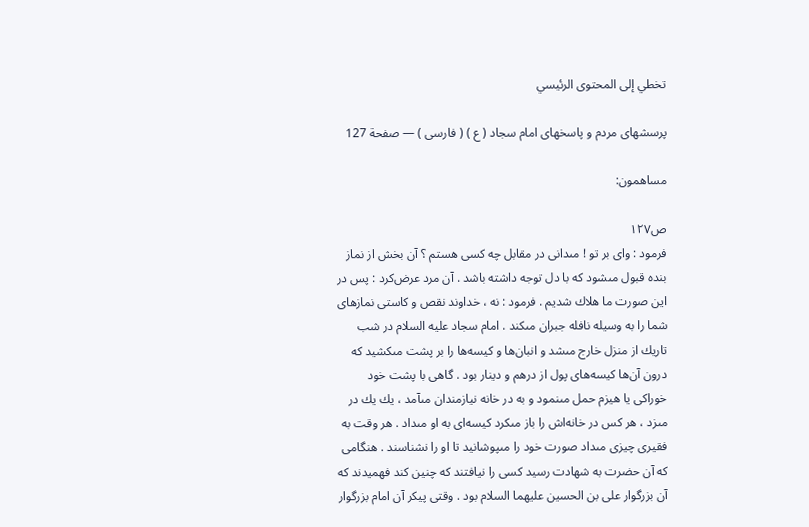تخطي إلى المحتوى الرئيسي

پرسشهاى مردم و پاسخهاى امام سجاد ( ع ) ( فارسى ) — صفحة 127

مساهمون:

ص١٢٧
فرمود : واى بر تو ! مىدانى در مقابل چه كسى هستم ؟ آن بخش از نماز بنده قبول مىشود كه با دل توجه داشته باشد . آن مرد عرض‌كرد : پس در اين صورت ما هلاك شديم . فرمود : نه ، خداوند نقص و كاستى نمازهاى شما را به وسيله نافله جبران مىكند . امام سجاد عليه السلام در شب تاريك از منزل خارج مىشد و انبان‌ها و كيسه‌ها را بر پشت مىكشيد كه درون آن‌ها كيسه‌هاى پول از درهم و دينار بود . گاهى با پشت خود خوراكى يا هيزم حمل مىنمود و به در خانه نيازمندان مىآمد ، يك يك در مىزد ، هر كس در خانه‌اش را باز مىكرد كيسه‌اى به او مىداد . هر وقت به فقيرى چيزى مىداد صورت خود را مىپوشانيد تا او را نشناسند . هنگامى كه آن حضرت به شهادت رسيد كسى را نيافتند كه چنين كند فهميدند كه آن بزرگوار على بن الحسين عليهما السلام بود . وقتى پيكر آن امام بزرگوار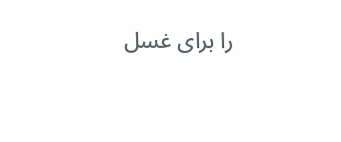را براى غسل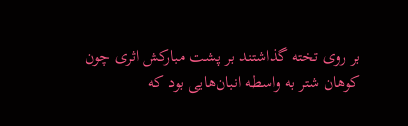بر روى تخته گذاشتند بر پشت مباركش اثرى چون كوهان شتر به واسطه انبان‌هايى بود كه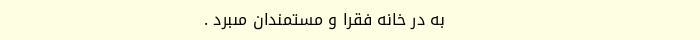به در خانه فقرا و مستمندان مىبرد .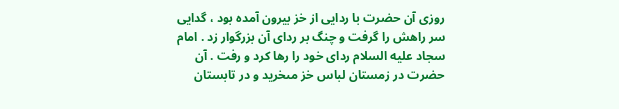روزى آن حضرت با ردايى از خز بيرون آمده بود ، گدايى سر راهش را گرفت و چنگ بر رداى آن بزرگوار زد . امام سجاد عليه السلام رداى خود را رها كرد و رفت . آن حضرت در زمستان لباس خز مىخريد و در تابستان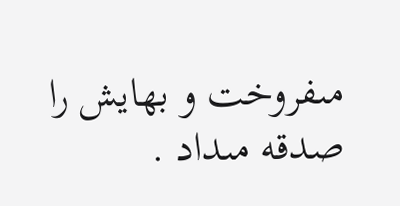مىفروخت و بهايش را صدقه مىداد .